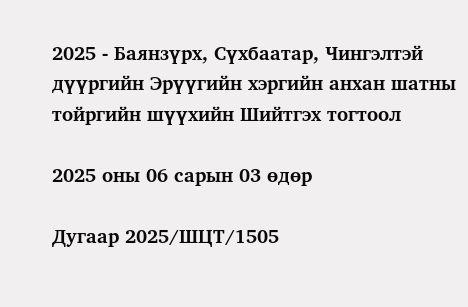2025 - Баянзүрх, Сүхбаатар, Чингэлтэй дүүргийн Эрүүгийн хэргийн анхан шатны тойргийн шүүхийн Шийтгэх тогтоол

2025 оны 06 сарын 03 өдөр

Дугаар 2025/ШЦТ/1505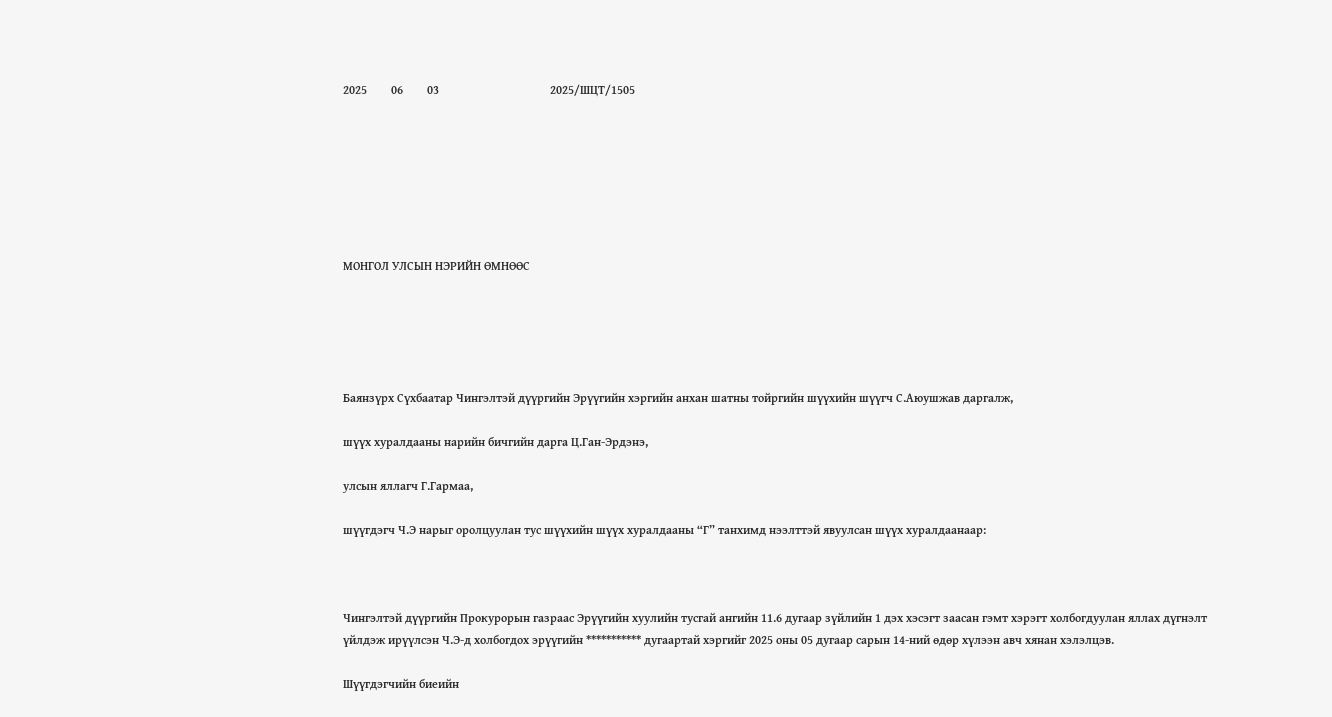2025        06        03                                     2025/ШЦТ/1505







МОНГОЛ УЛСЫН НЭРИЙН ӨМНӨӨС





Баянзүрх Сүхбаатар Чингэлтэй дүүргийн Эрүүгийн хэргийн анхан шатны тойргийн шүүхийн шүүгч С.Аюушжав даргалж,

шүүх хуралдааны нарийн бичгийн дарга Ц.Ган-Эрдэнэ,

улсын яллагч Г.Гармаа,

шүүгдэгч Ч.Э нарыг оролцуулан тус шүүхийн шүүх хуралдааны “Г” танхимд нээлттэй явуулсан шүүх хуралдаанаар:



Чингэлтэй дүүргийн Прокурорын газраас Эрүүгийн хуулийн тусгай ангийн 11.6 дугаар зүйлийн 1 дэх хэсэгт заасан гэмт хэрэгт холбогдуулан яллах дүгнэлт үйлдэж ирүүлсэн Ч.Э-д холбогдох эрүүгийн *********** дугаартай хэргийг 2025 оны 05 дугаар сарын 14-ний өдөр хүлээн авч хянан хэлэлцэв.

Шүүгдэгчийн биеийн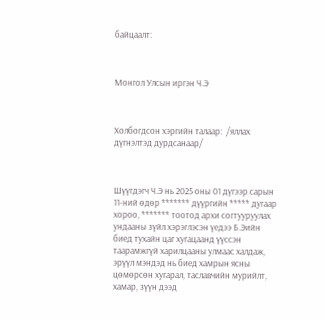байцаалт:



Монгол Улсын иргэн Ч.Э



Холбогдсон хэргийн талаар:  /яллах дүгнэлтэд дурдсанаар/



Шүүгдэгч Ч.Э нь 2025 оны 01 дүгээр сарын 11-ний өдөр ******* дүүргийн ***** дугаар хороо, ******* тоотод архи согтууруулах ундааны зүйл хэрэглэсэн үедээ Б.Эийн биед тухайн цаг хугацаанд үүссэн таарамжгүй харилцааны улмаас халдаж, эрүүл мэндэд нь биед хамрын ясны цөмөрсөн хугарал, таславчийн мурийлт, хамар, зүүн дээд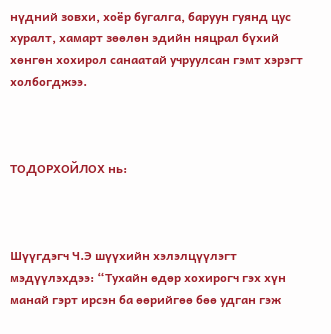нүдний зовхи, хоёр бугалга, баруун гуянд цус хуралт, хамарт зөөлөн эдийн няцрал бүхий хөнгөн хохирол санаатай учруулсан гэмт хэрэгт холбогджээ.



ТОДОРХОЙЛОХ нь:



Шүүгдэгч Ч.Э шүүхийн хэлэлцүүлэгт мэдүүлэхдээ: “Тухайн өдөр хохирогч гэх хүн манай гэрт ирсэн ба өөрийгөө бөө удган гэж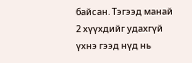байсан. Тэгээд манай 2 хүүхдийг удахгүй үхнэ гээд нүд нь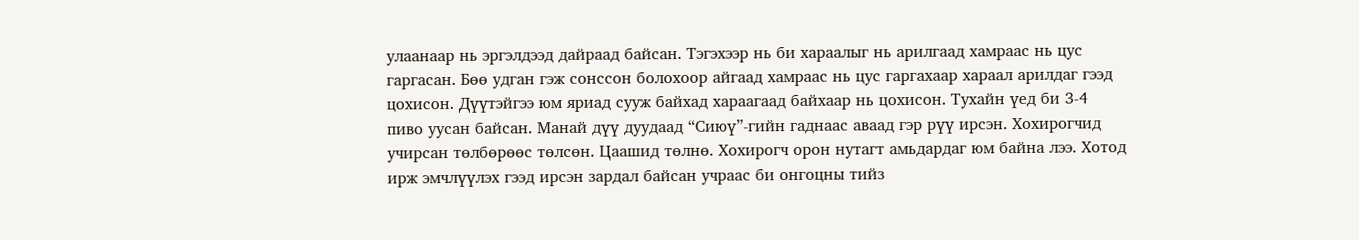улаанаар нь эргэлдээд дайраад байсан. Тэгэхээр нь би хараалыг нь арилгаад хамраас нь цус гаргасан. Бөө удган гэж сонссон болохоор айгаад хамраас нь цус гаргахаар хараал арилдаг гээд цохисон. Дүүтэйгээ юм яриад сууж байхад хараагаад байхаар нь цохисон. Тухайн үед би 3-4 пиво уусан байсан. Манай дүү дуудаад “Сиюү”-гийн гаднаас аваад гэр рүү ирсэн. Хохирогчид учирсан төлбөрөөс төлсөн. Цаашид төлнө. Хохирогч орон нутагт амьдардаг юм байна лээ. Хотод ирж эмчлүүлэх гээд ирсэн зардал байсан учраас би онгоцны тийз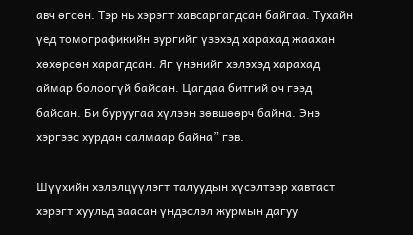авч өгсөн. Тэр нь хэрэгт хавсаргагдсан байгаа. Тухайн үед томографикийн зургийг үзэхэд харахад жаахан хөхөрсөн харагдсан. Яг үнэнийг хэлэхэд харахад аймар болоогүй байсан. Цагдаа битгий оч гээд байсан. Би буруугаа хүлээн зөвшөөрч байна. Энэ хэргээс хурдан салмаар байна” гэв.

Шүүхийн хэлэлцүүлэгт талуудын хүсэлтээр хавтаст хэрэгт хуульд заасан үндэслэл журмын дагуу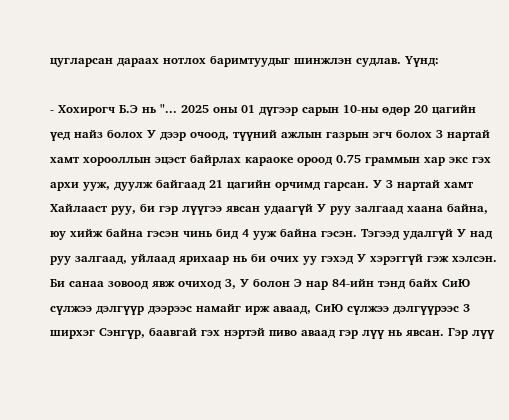цугларсан дараах нотлох баримтуудыг шинжлэн судлав. Үүнд:

- Хохирогч Б.Э нь "... 2025 оны 01 дүгээр сарын 10-ны өдөр 20 цагийн үед найз болох У дээр очоод, түүний ажлын газрын эгч болох З нартай хамт хорооллын эцэст байрлах караоке ороод 0.75 граммын хар экс гэх архи ууж, дуулж байгаад 21 цагийн орчимд гарсан. У З нартай хамт Хайлааст руу, би гэр лүүгээ явсан удаагүй У руу залгаад хаана байна, юу хийж байна гэсэн чинь бид 4 ууж байна гэсэн. Тэгээд удалгүй У над руу залгаад, уйлаад ярихаар нь би очих уу гэхэд У хэрэггүй гэж хэлсэн. Би санаа зовоод явж очиход З, У болон Э нар 84-ийн тэнд байх СиЮ сүлжээ дэлгүүр дээрээс намайг ирж аваад, СиЮ сүлжээ дэлгүүрээс 3 ширхэг Сэнгүр, баавгай гэх нэртэй пиво аваад гэр лүү нь явсан. Гэр лүү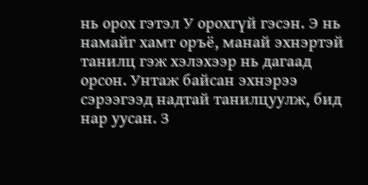нь орох гэтэл У орохгүй гэсэн. Э нь намайг хамт оръё, манай эхнэртэй танилц гэж хэлэхээр нь дагаад орсон. Унтаж байсан эхнэрээ сэрээгээд надтай танилцуулж, бид нар уусан. З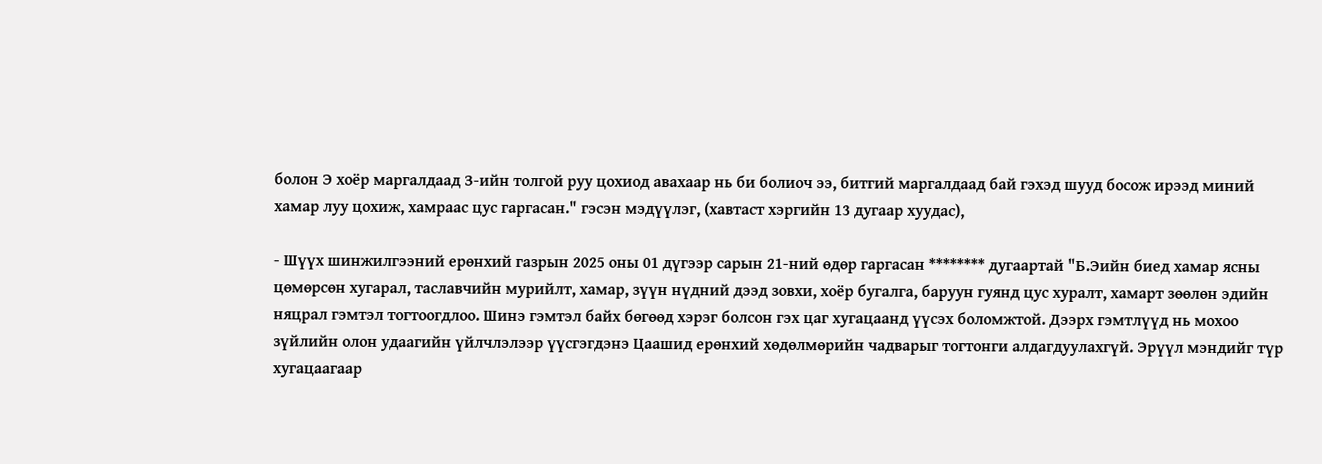болон Э хоёр маргалдаад З-ийн толгой руу цохиод авахаар нь би болиоч ээ, битгий маргалдаад бай гэхэд шууд босож ирээд миний хамар луу цохиж, хамраас цус гаргасан." гэсэн мэдүүлэг, (хавтаст хэргийн 13 дугаар хуудас),

- Шүүх шинжилгээний ерөнхий газрын 2025 оны 01 дүгээр сарын 21-ний өдөр гаргасан ******** дугаартай "Б.Эийн биед хамар ясны цөмөрсөн хугарал, таславчийн мурийлт, хамар, зүүн нүдний дээд зовхи, хоёр бугалга, баруун гуянд цус хуралт, хамарт зөөлөн эдийн няцрал гэмтэл тогтоогдлоо. Шинэ гэмтэл байх бөгөөд хэрэг болсон гэх цаг хугацаанд үүсэх боломжтой. Дээрх гэмтлүүд нь мохоо зүйлийн олон удаагийн үйлчлэлээр үүсгэгдэнэ Цаашид ерөнхий хөдөлмөрийн чадварыг тогтонги алдагдуулахгүй. Эрүүл мэндийг түр хугацаагаар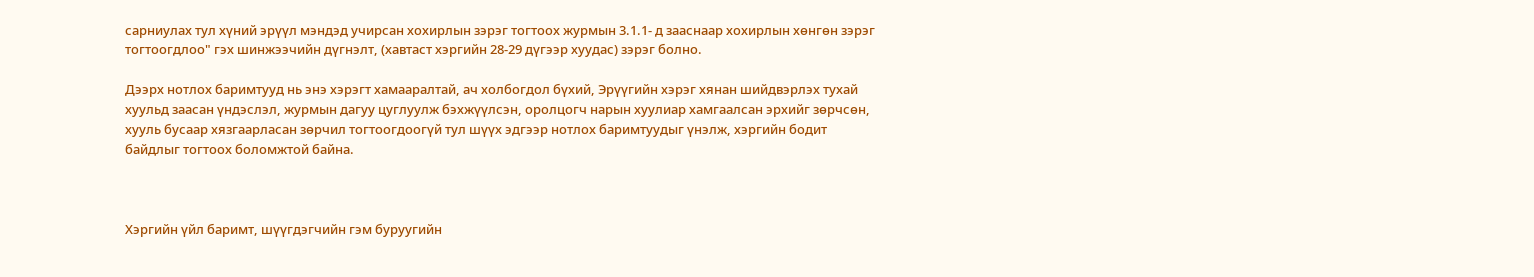сарниулах тул хүний эрүүл мэндэд учирсан хохирлын зэрэг тогтоох журмын 3.1.1- д зааснаар хохирлын хөнгөн зэрэг тогтоогдлоо" гэх шинжээчийн дүгнэлт, (хавтаст хэргийн 28-29 дүгээр хуудас) зэрэг болно.

Дээрх нотлох баримтууд нь энэ хэрэгт хамааралтай, ач холбогдол бүхий, Эрүүгийн хэрэг хянан шийдвэрлэх тухай хуульд заасан үндэслэл, журмын дагуу цуглуулж бэхжүүлсэн, оролцогч нарын хуулиар хамгаалсан эрхийг зөрчсөн, хууль бусаар хязгаарласан зөрчил тогтоогдоогүй тул шүүх эдгээр нотлох баримтуудыг үнэлж, хэргийн бодит байдлыг тогтоох боломжтой байна.



Хэргийн үйл баримт, шүүгдэгчийн гэм буруугийн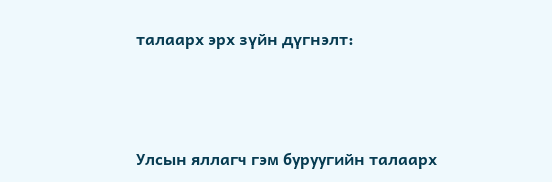талаарх эрх зүйн дүгнэлт:



Улсын яллагч гэм буруугийн талаарх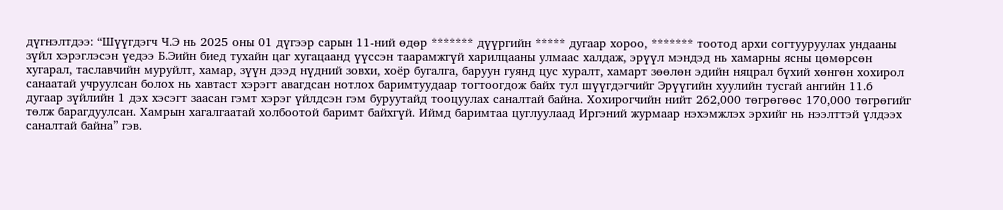дүгнэлтдээ: “Шүүгдэгч Ч.Э нь 2025 оны 01 дүгээр сарын 11-ний өдөр ******* дүүргийн ***** дугаар хороо, ******* тоотод архи согтууруулах ундааны зүйл хэрэглэсэн үедээ Б.Эийн биед тухайн цаг хугацаанд үүссэн таарамжгүй харилцааны улмаас халдаж, эрүүл мэндэд нь хамарны ясны цөмөрсөн хугарал, таславчийн муруйлт, хамар, зүүн дээд нүдний зовхи, хоёр бугалга, баруун гуянд цус хуралт, хамарт зөөлөн эдийн няцрал бүхий хөнгөн хохирол санаатай учруулсан болох нь хавтаст хэрэгт авагдсан нотлох баримтуудаар тогтоогдож байх тул шүүгдэгчийг Эрүүгийн хуулийн тусгай ангийн 11.6 дугаар зүйлийн 1 дэх хэсэгт заасан гэмт хэрэг үйлдсэн гэм буруутайд тооцуулах саналтай байна. Хохирогчийн нийт 262,000 төгрөгөөс 170,000 төгрөгийг төлж барагдуулсан. Хамрын хагалгаатай холбоотой баримт байхгүй. Иймд баримтаа цуглуулаад Иргэний журмаар нэхэмжлэх эрхийг нь нээлттэй үлдээх саналтай байна” гэв.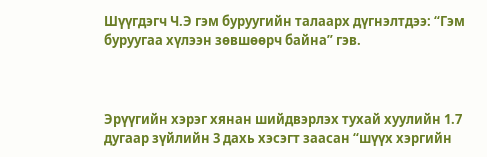Шүүгдэгч Ч.Э гэм буруугийн талаарх дүгнэлтдээ: “Гэм буруугаа хүлээн зөвшөөрч байна” гэв.



Эрүүгийн хэрэг хянан шийдвэрлэх тухай хуулийн 1.7 дугаар зүйлийн 3 дахь хэсэгт заасан “шүүх хэргийн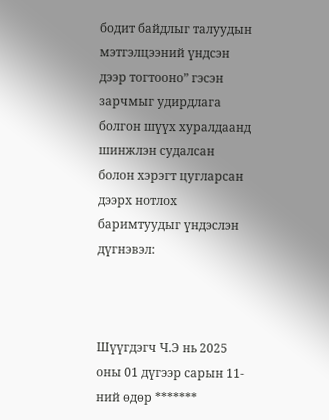бодит байдлыг талуудын мэтгэлцээний үндсэн дээр тогтооно” гэсэн зарчмыг удирдлага болгон шүүх хуралдаанд шинжлэн судалсан болон хэрэгт цугларсан дээрх нотлох баримтуудыг үндэслэн дүгнэвэл:



Шүүгдэгч Ч.Э нь 2025 оны 01 дүгээр сарын 11-ний өдөр *******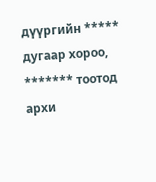дүүргийн ***** дугаар хороо, ******* тоотод архи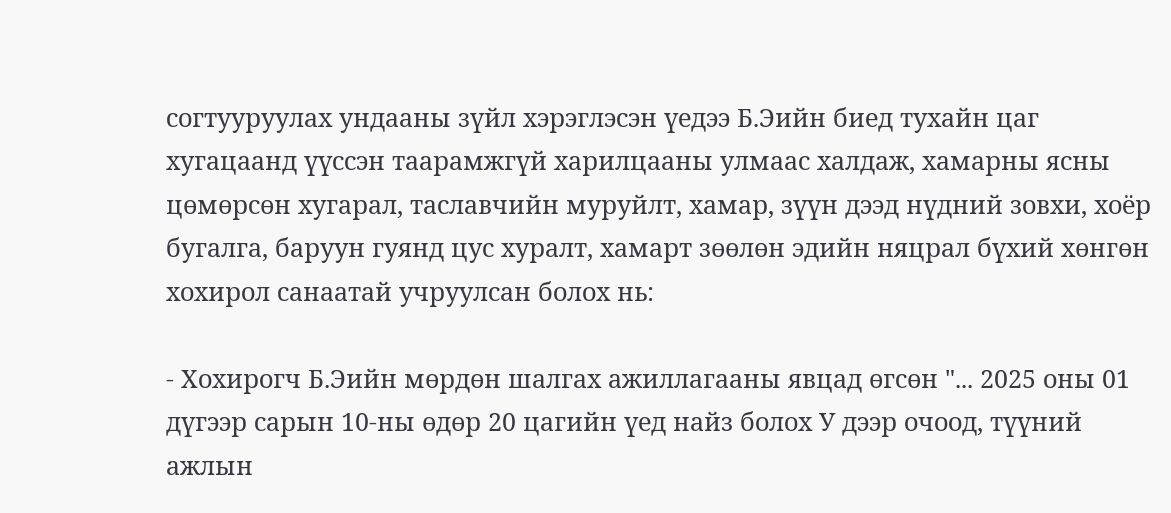согтууруулах ундааны зүйл хэрэглэсэн үедээ Б.Эийн биед тухайн цаг хугацаанд үүссэн таарамжгүй харилцааны улмаас халдаж, хамарны ясны цөмөрсөн хугарал, таславчийн муруйлт, хамар, зүүн дээд нүдний зовхи, хоёр бугалга, баруун гуянд цус хуралт, хамарт зөөлөн эдийн няцрал бүхий хөнгөн хохирол санаатай учруулсан болох нь:

- Хохирогч Б.Эийн мөрдөн шалгах ажиллагааны явцад өгсөн "... 2025 оны 01 дүгээр сарын 10-ны өдөр 20 цагийн үед найз болох У дээр очоод, түүний ажлын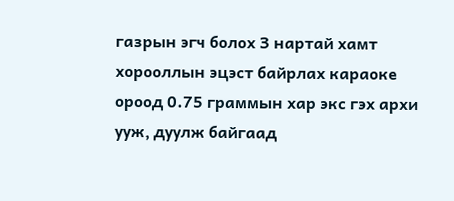газрын эгч болох З нартай хамт хорооллын эцэст байрлах караоке ороод 0.75 граммын хар экс гэх архи ууж, дуулж байгаад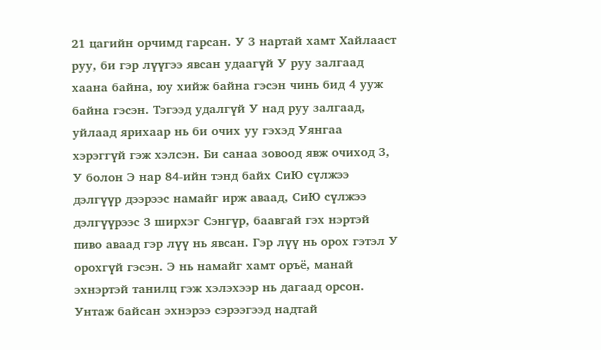21 цагийн орчимд гарсан. У З нартай хамт Хайлааст руу, би гэр лүүгээ явсан удаагүй У руу залгаад хаана байна, юу хийж байна гэсэн чинь бид 4 ууж байна гэсэн. Тэгээд удалгүй У над руу залгаад, уйлаад ярихаар нь би очих уу гэхэд Уянгаа хэрэггүй гэж хэлсэн. Би санаа зовоод явж очиход З, У болон Э нар 84-ийн тэнд байх СиЮ сүлжээ дэлгүүр дээрээс намайг ирж аваад, СиЮ сүлжээ дэлгүүрээс 3 ширхэг Сэнгүр, баавгай гэх нэртэй пиво аваад гэр лүү нь явсан. Гэр лүү нь орох гэтэл У орохгүй гэсэн. Э нь намайг хамт оръё, манай эхнэртэй танилц гэж хэлэхээр нь дагаад орсон. Унтаж байсан эхнэрээ сэрээгээд надтай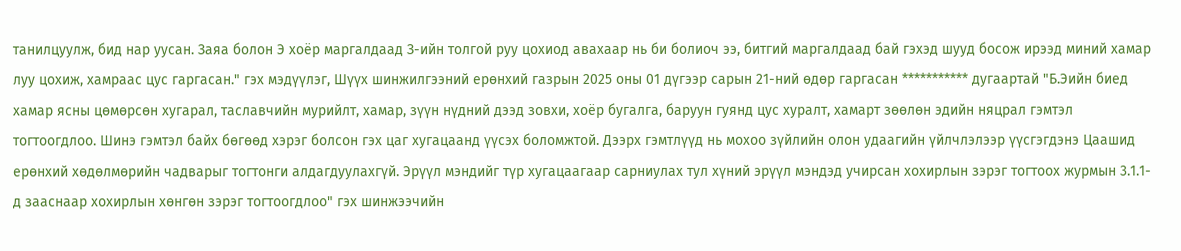танилцуулж, бид нар уусан. Заяа болон Э хоёр маргалдаад З-ийн толгой руу цохиод авахаар нь би болиоч ээ, битгий маргалдаад бай гэхэд шууд босож ирээд миний хамар луу цохиж, хамраас цус гаргасан." гэх мэдүүлэг, Шүүх шинжилгээний ерөнхий газрын 2025 оны 01 дүгээр сарын 21-ний өдөр гаргасан *********** дугаартай "Б.Эийн биед хамар ясны цөмөрсөн хугарал, таславчийн мурийлт, хамар, зүүн нүдний дээд зовхи, хоёр бугалга, баруун гуянд цус хуралт, хамарт зөөлөн эдийн няцрал гэмтэл тогтоогдлоо. Шинэ гэмтэл байх бөгөөд хэрэг болсон гэх цаг хугацаанд үүсэх боломжтой. Дээрх гэмтлүүд нь мохоо зүйлийн олон удаагийн үйлчлэлээр үүсгэгдэнэ Цаашид ерөнхий хөдөлмөрийн чадварыг тогтонги алдагдуулахгүй. Эрүүл мэндийг түр хугацаагаар сарниулах тул хүний эрүүл мэндэд учирсан хохирлын зэрэг тогтоох журмын 3.1.1- д зааснаар хохирлын хөнгөн зэрэг тогтоогдлоо" гэх шинжээчийн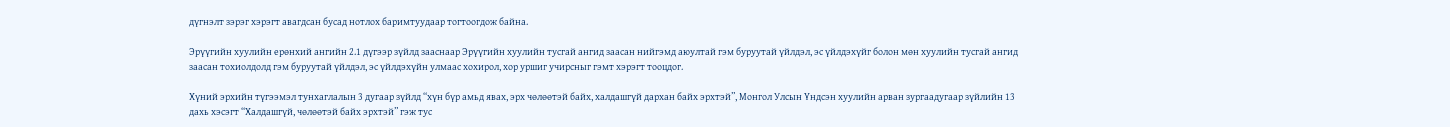дүгнэлт зэрэг хэрэгт авагдсан бусад нотлох баримтуудаар тогтоогдож байна.

Эрүүгийн хуулийн ерөнхий ангийн 2.1 дүгээр зүйлд зааснаар Эрүүгийн хуулийн тусгай ангид заасан нийгэмд аюултай гэм буруутай үйлдэл, эс үйлдэхүйг болон мөн хуулийн тусгай ангид заасан тохиолдолд гэм буруутай үйлдэл, эс үйлдэхүйн улмаас хохирол, хор уршиг учирсныг гэмт хэрэгт тооцдог.

Хүний эрхийн түгээмэл тунхаглалын 3 дугаар зүйлд “хүн бүр амьд явах, эрх чөлөөтэй байх, халдашгүй дархан байх эрхтэй”, Монгол Улсын Үндсэн хуулийн арван зургаадугаар зүйлийн 13 дахь хэсэгт “Халдашгүй, чөлөөтэй байх эрхтэй” гэж тус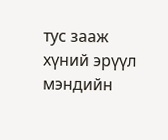тус зааж хүний эрүүл мэндийн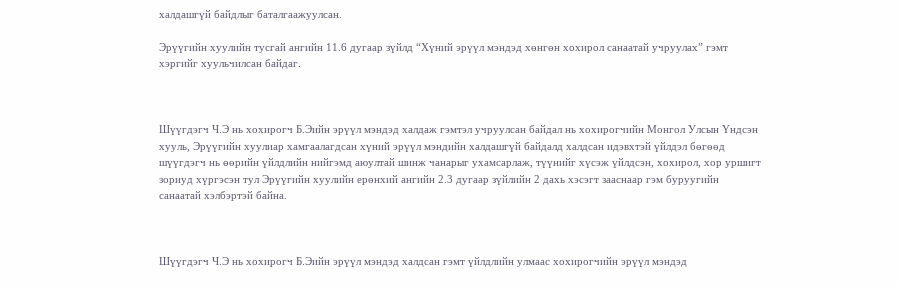халдашгүй байдлыг баталгаажуулсан.

Эрүүгийн хуулийн тусгай ангийн 11.6 дугаар зүйлд “Хүний эрүүл мэндэд хөнгөн хохирол санаатай учруулах” гэмт хэргийг хуульчилсан байдаг.



Шүүгдэгч Ч.Э нь хохирогч Б.Эийн эрүүл мэндэд халдаж гэмтэл учруулсан байдал нь хохирогчийн Монгол Улсын Үндсэн хууль, Эрүүгийн хуулиар хамгаалагдсан хүний эрүүл мэндийн халдашгүй байдалд халдсан идэвхтэй үйлдэл бөгөөд шүүгдэгч нь өөрийн үйлдлийн нийгэмд аюултай шинж чанарыг ухамсарлаж, түүнийг хүсэж үйлдсэн, хохирол, хор уршигт зориуд хүргэсэн тул Эрүүгийн хуулийн ерөнхий ангийн 2.3 дугаар зүйлийн 2 дахь хэсэгт зааснаар гэм буруугийн санаатай хэлбэртэй байна.



Шүүгдэгч Ч.Э нь хохирогч Б.Эийн эрүүл мэндэд халдсан гэмт үйлдлийн улмаас хохирогчийн эрүүл мэндэд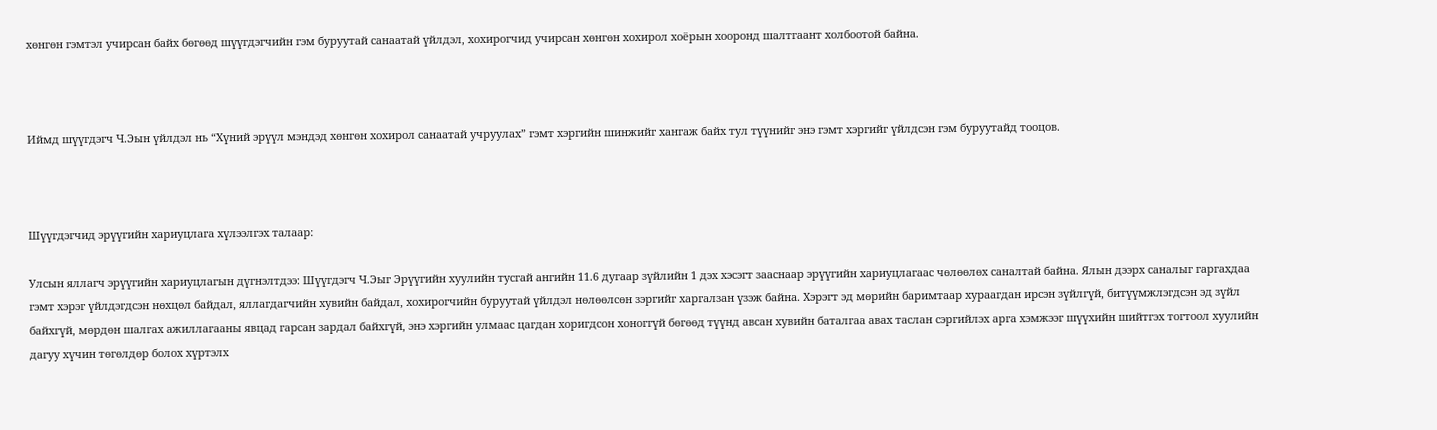хөнгөн гэмтэл учирсан байх бөгөөд шүүгдэгчийн гэм буруутай санаатай үйлдэл, хохирогчид учирсан хөнгөн хохирол хоёрын хооронд шалтгаант холбоотой байна.



Иймд шүүгдэгч Ч.Эын үйлдэл нь “Хүний эрүүл мэндэд хөнгөн хохирол санаатай учруулах” гэмт хэргийн шинжийг хангаж байх тул түүнийг энэ гэмт хэргийг үйлдсэн гэм буруутайд тооцов.



Шүүгдэгчид эрүүгийн хариуцлага хүлээлгэх талаар:

Улсын яллагч эрүүгийн хариуцлагын дүгнэлтдээ: Шүүгдэгч Ч.Эыг Эрүүгийн хуулийн тусгай ангийн 11.6 дугаар зүйлийн 1 дэх хэсэгт зааснаар эрүүгийн хариуцлагаас чөлөөлөх саналтай байна. Ялын дээрх саналыг гаргахдаа гэмт хэрэг үйлдэгдсэн нөхцөл байдал, яллагдагчийн хувийн байдал, хохирогчийн буруутай үйлдэл нөлөөлсөн зэргийг харгалзан үзэж байна. Хэрэгт эд мөрийн баримтаар хураагдан ирсэн зүйлгүй, битүүмжлэгдсэн эд зүйл байхгүй, мөрдөн шалгах ажиллагааны явцад гарсан зардал байхгүй, энэ хэргийн улмаас цагдан хоригдсон хоноггүй бөгөөд түүнд авсан хувийн баталгаа авах таслан сэргийлэх арга хэмжээг шүүхийн шийтгэх тогтоол хуулийн дагуу хүчин төгөлдөр болох хүртэлх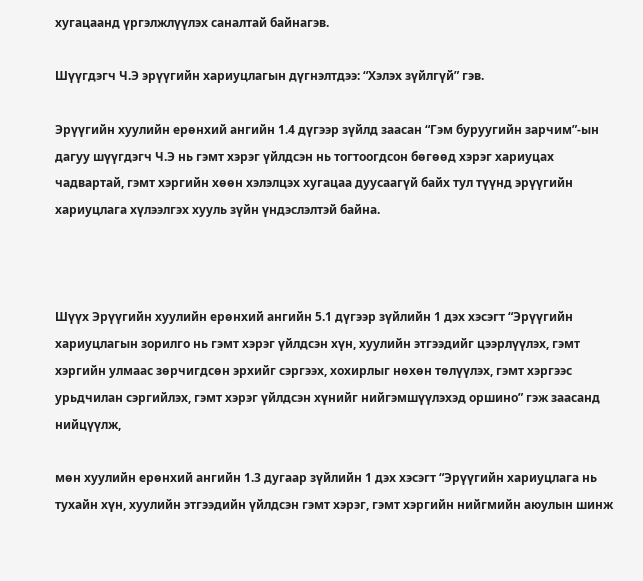хугацаанд үргэлжлүүлэх саналтай байнагэв.

Шүүгдэгч Ч.Э эрүүгийн хариуцлагын дүгнэлтдээ: “Хэлэх зүйлгүй” гэв.

Эрүүгийн хуулийн ерөнхий ангийн 1.4 дүгээр зүйлд заасан “Гэм буруугийн зарчим”-ын дагуу шүүгдэгч Ч.Э нь гэмт хэрэг үйлдсэн нь тогтоогдсон бөгөөд хэрэг хариуцах чадвартай, гэмт хэргийн хөөн хэлэлцэх хугацаа дуусаагүй байх тул түүнд эрүүгийн хариуцлага хүлээлгэх хууль зүйн үндэслэлтэй байна.



Шүүх Эрүүгийн хуулийн ерөнхий ангийн 5.1 дүгээр зүйлийн 1 дэх хэсэгт “Эрүүгийн хариуцлагын зорилго нь гэмт хэрэг үйлдсэн хүн, хуулийн этгээдийг цээрлүүлэх, гэмт хэргийн улмаас зөрчигдсөн эрхийг сэргээх, хохирлыг нөхөн төлүүлэх, гэмт хэргээс урьдчилан сэргийлэх, гэмт хэрэг үйлдсэн хүнийг нийгэмшүүлэхэд оршино” гэж заасанд нийцүүлж,

мөн хуулийн ерөнхий ангийн 1.3 дугаар зүйлийн 1 дэх хэсэгт “Эрүүгийн хариуцлага нь тухайн хүн, хуулийн этгээдийн үйлдсэн гэмт хэрэг, гэмт хэргийн нийгмийн аюулын шинж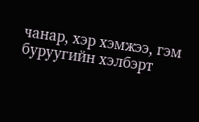чанар, хэр хэмжээ, гэм буруугийн хэлбэрт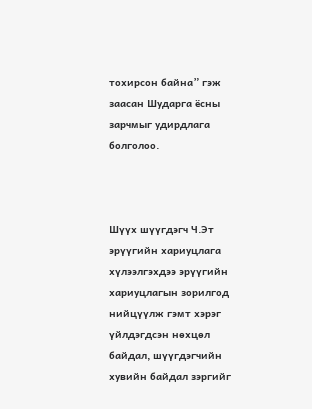тохирсон байна” гэж заасан Шударга ёсны зарчмыг удирдлага болголоо.



Шүүх шүүгдэгч Ч.Эт эрүүгийн хариуцлага хүлээлгэхдээ эрүүгийн хариуцлагын зорилгод нийцүүлж гэмт хэрэг үйлдэгдсэн нөхцөл байдал, шүүгдэгчийн хувийн байдал зэргийг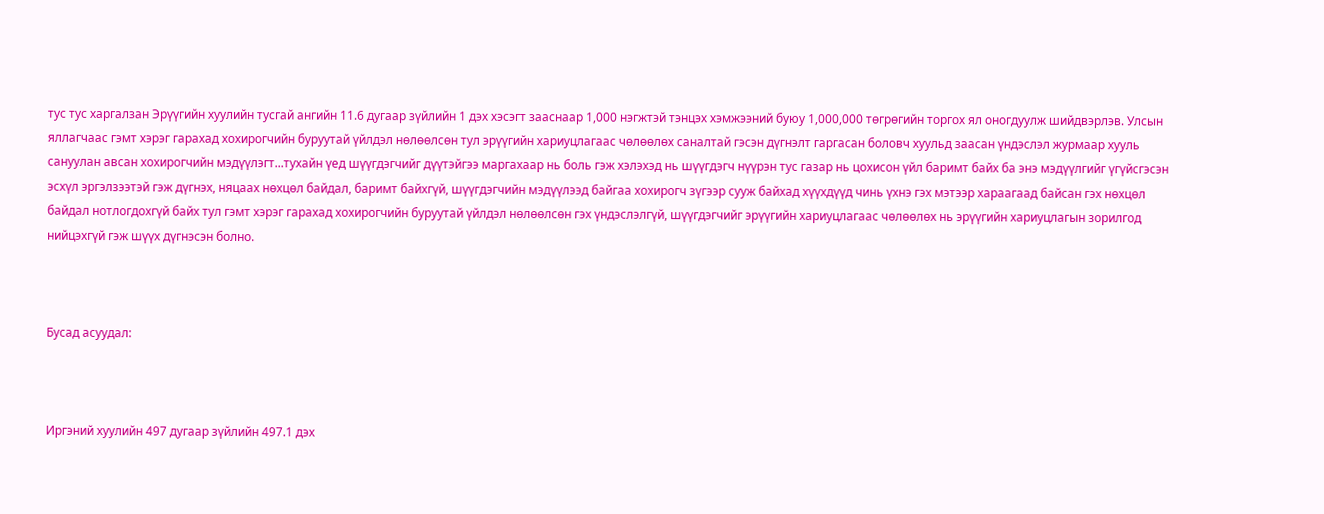тус тус харгалзан Эрүүгийн хуулийн тусгай ангийн 11.6 дугаар зүйлийн 1 дэх хэсэгт зааснаар 1,000 нэгжтэй тэнцэх хэмжээний буюу 1,000,000 төгрөгийн торгох ял оногдуулж шийдвэрлэв. Улсын яллагчаас гэмт хэрэг гарахад хохирогчийн буруутай үйлдэл нөлөөлсөн тул эрүүгийн хариуцлагаас чөлөөлөх саналтай гэсэн дүгнэлт гаргасан боловч хуульд заасан үндэслэл журмаар хууль сануулан авсан хохирогчийн мэдүүлэгт...тухайн үед шүүгдэгчийг дүүтэйгээ маргахаар нь боль гэж хэлэхэд нь шүүгдэгч нүүрэн тус газар нь цохисон үйл баримт байх ба энэ мэдүүлгийг үгүйсгэсэн эсхүл эргэлзээтэй гэж дүгнэх, няцаах нөхцөл байдал, баримт байхгүй, шүүгдэгчийн мэдүүлээд байгаа хохирогч зүгээр сууж байхад хүүхдүүд чинь үхнэ гэх мэтээр хараагаад байсан гэх нөхцөл байдал нотлогдохгүй байх тул гэмт хэрэг гарахад хохирогчийн буруутай үйлдэл нөлөөлсөн гэх үндэслэлгүй, шүүгдэгчийг эрүүгийн хариуцлагаас чөлөөлөх нь эрүүгийн хариуцлагын зорилгод нийцэхгүй гэж шүүх дүгнэсэн болно.



Бусад асуудал:



Иргэний хуулийн 497 дугаар зүйлийн 497.1 дэх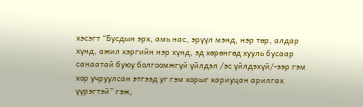хэсэгт “Бусдын эрх, амь нас, эрүүл мэнд, нэр төр, алдар хүнд, ажил хэргийн нэр хүнд, эд хөрөнгөд хууль бусаар санаатай буюу болгоомжгүй үйлдэл /эс үйлдэхүй/-ээр гэм хор учруулсан этгээд уг гэм хорыг хариуцан арилгах үүрэгтэй” гэж,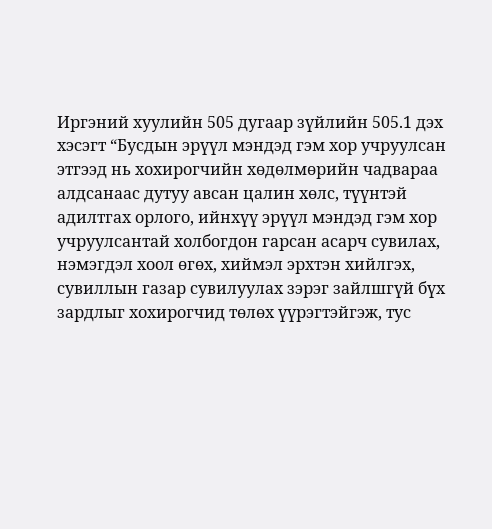Иргэний хуулийн 505 дугаар зүйлийн 505.1 дэх хэсэгт “Бусдын эрүүл мэндэд гэм хор учруулсан этгээд нь хохирогчийн хөдөлмөрийн чадвараа алдсанаас дутуу авсан цалин хөлс, түүнтэй адилтгах орлого, ийнхүү эрүүл мэндэд гэм хор учруулсантай холбогдон гарсан асарч сувилах, нэмэгдэл хоол өгөх, хиймэл эрхтэн хийлгэх, сувиллын газар сувилуулах зэрэг зайлшгүй бүх зардлыг хохирогчид төлөх үүрэгтэйгэж, тус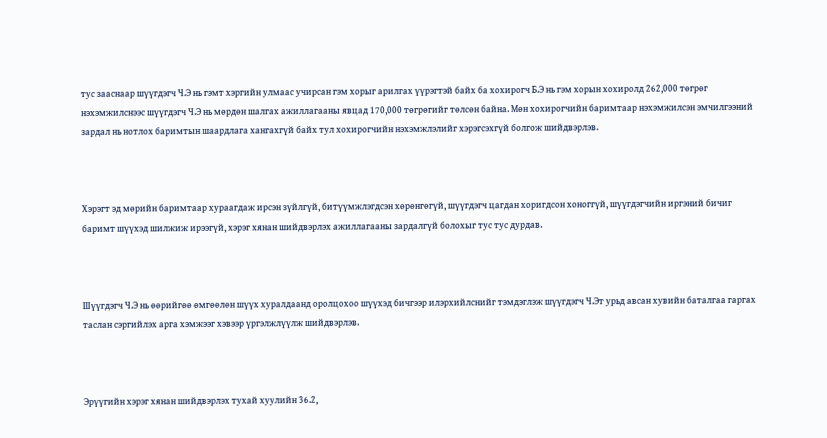тус зааснаар шүүгдэгч Ч.Э нь гэмт хэргийн улмаас учирсан гэм хорыг арилгах үүрэгтэй байх ба хохирогч Б.Э нь гэм хорын хохиролд 262,000 төгрөг нэхэмжилснээс шүүгдэгч Ч.Э нь мөрдөн шалгах ажиллагааны явцад 170,000 төгрөгийг төлсөн байна. Мөн хохирогчийн баримтаар нэхэмжилсэн эмчилгээний зардал нь нотлох баримтын шаардлага хангахгүй байх тул хохирогчийн нэхэмжлэлийг хэрэгсэхгүй болгож шийдвэрлэв.



Хэрэгт эд мөрийн баримтаар хураагдаж ирсэн зүйлгүй, битүүмжлэгдсэн хөрөнгөгүй, шүүгдэгч цагдан хоригдсон хоноггүй, шүүгдэгчийн иргэний бичиг баримт шүүхэд шилжиж ирээгүй, хэрэг хянан шийдвэрлэх ажиллагааны зардалгүй болохыг тус тус дурдав.



Шүүгдэгч Ч.Э нь өөрийгөө өмгөөлөн шүүх хуралдаанд оролцохоо шүүхэд бичгээр илэрхийлснийг тэмдэглэж шүүгдэгч Ч.Эт урьд авсан хувийн баталгаа гаргах таслан сэргийлэх арга хэмжээг хэвээр үргэлжлүүлж шийдвэрлэв.



Эрүүгийн хэрэг хянан шийдвэрлэх тухай хуулийн 36.2,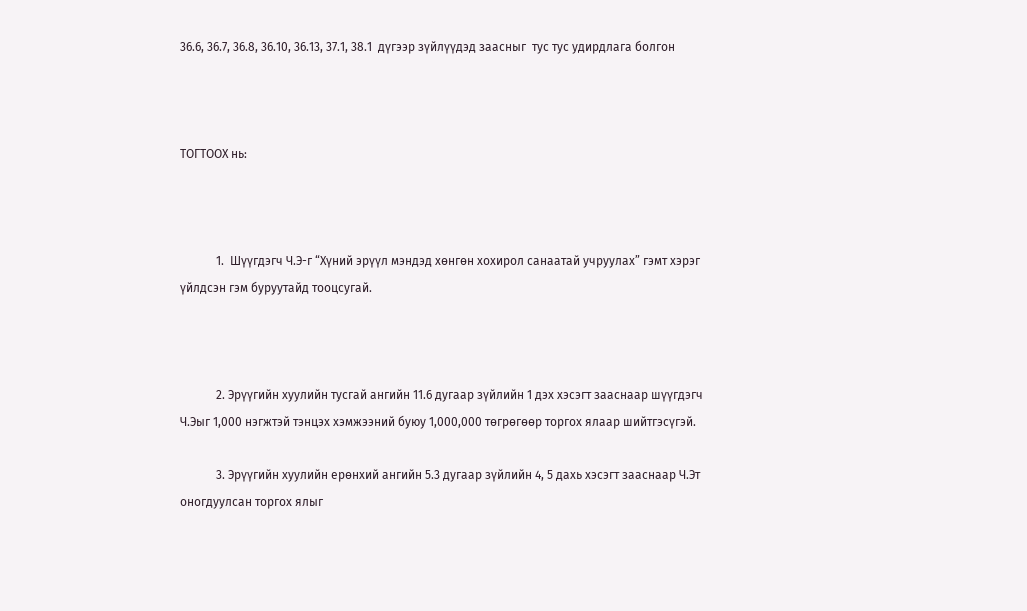36.6, 36.7, 36.8, 36.10, 36.13, 37.1, 38.1  дүгээр зүйлүүдэд заасныг  тус тус удирдлага болгон



ТОГТООХ нь:



            1.  Шүүгдэгч Ч.Э-г “Хүний эрүүл мэндэд хөнгөн хохирол санаатай учруулах” гэмт хэрэг үйлдсэн гэм буруутайд тооцсугай.



            2. Эрүүгийн хуулийн тусгай ангийн 11.6 дугаар зүйлийн 1 дэх хэсэгт зааснаар шүүгдэгч Ч.Эыг 1,000 нэгжтэй тэнцэх хэмжээний буюу 1,000,000 төгрөгөөр торгох ялаар шийтгэсүгэй.

            3. Эрүүгийн хуулийн ерөнхий ангийн 5.3 дугаар зүйлийн 4, 5 дахь хэсэгт зааснаар Ч.Эт оногдуулсан торгох ялыг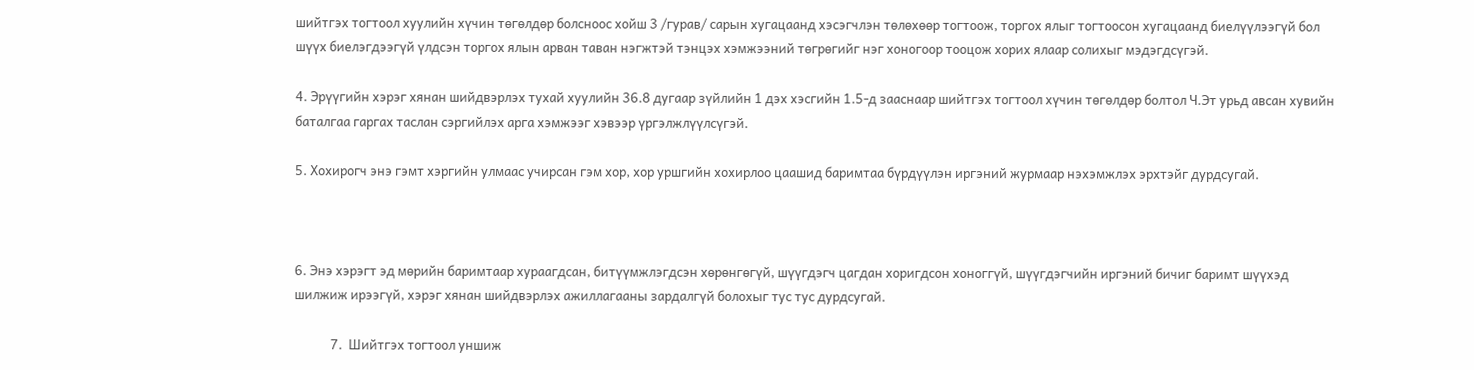шийтгэх тогтоол хуулийн хүчин төгөлдөр болсноос хойш 3 /гурав/ сарын хугацаанд хэсэгчлэн төлөхөөр тогтоож, торгох ялыг тогтоосон хугацаанд биелүүлээгүй бол шүүх биелэгдээгүй үлдсэн торгох ялын арван таван нэгжтэй тэнцэх хэмжээний төгрөгийг нэг хоногоор тооцож хорих ялаар солихыг мэдэгдсүгэй.

4. Эрүүгийн хэрэг хянан шийдвэрлэх тухай хуулийн 36.8 дугаар зүйлийн 1 дэх хэсгийн 1.5-д зааснаар шийтгэх тогтоол хүчин төгөлдөр болтол Ч.Эт урьд авсан хувийн баталгаа гаргах таслан сэргийлэх арга хэмжээг хэвээр үргэлжлүүлсүгэй.

5. Хохирогч энэ гэмт хэргийн улмаас учирсан гэм хор, хор уршгийн хохирлоо цаашид баримтаа бүрдүүлэн иргэний журмаар нэхэмжлэх эрхтэйг дурдсугай.



6. Энэ хэрэгт эд мөрийн баримтаар хураагдсан, битүүмжлэгдсэн хөрөнгөгүй, шүүгдэгч цагдан хоригдсон хоноггүй, шүүгдэгчийн иргэний бичиг баримт шүүхэд шилжиж ирээгүй, хэрэг хянан шийдвэрлэх ажиллагааны зардалгүй болохыг тус тус дурдсугай.

            7.  Шийтгэх тогтоол уншиж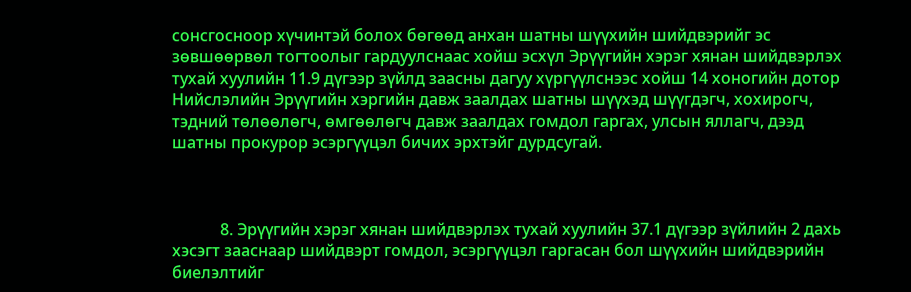сонсгосноор хүчинтэй болох бөгөөд анхан шатны шүүхийн шийдвэрийг эс зөвшөөрвөл тогтоолыг гардуулснаас хойш эсхүл Эрүүгийн хэрэг хянан шийдвэрлэх тухай хуулийн 11.9 дүгээр зүйлд заасны дагуу хүргүүлснээс хойш 14 хоногийн дотор Нийслэлийн Эрүүгийн хэргийн давж заалдах шатны шүүхэд шүүгдэгч, хохирогч, тэдний төлөөлөгч, өмгөөлөгч давж заалдах гомдол гаргах, улсын яллагч, дээд шатны прокурор эсэргүүцэл бичих эрхтэйг дурдсугай.



            8. Эрүүгийн хэрэг хянан шийдвэрлэх тухай хуулийн 37.1 дүгээр зүйлийн 2 дахь хэсэгт зааснаар шийдвэрт гомдол, эсэргүүцэл гаргасан бол шүүхийн шийдвэрийн биелэлтийг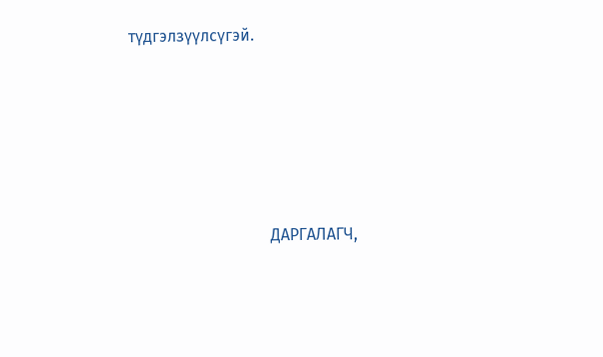түдгэлзүүлсүгэй.









                                   ДАРГАЛАГЧ,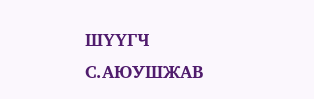ШҮҮГЧ                              С.АЮУШЖАВ